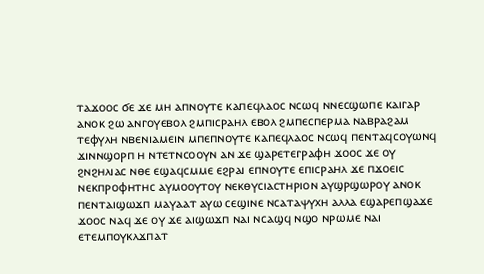ⲧⲁϫⲟⲟⲥ ϭⲉ ϫⲉ ⲙⲏ ⲁⲡⲛⲟⲩⲧⲉ ⲕⲁⲡⲉϥⲗⲁⲟⲥ ⲛⲥⲱϥ ⲛⲛⲉⲥϣⲱⲡⲉ ⲕⲁⲓⲅⲁⲣ ⲁⲛⲟⲕ ϩⲱ ⲁⲛⲅⲟⲩⲉⲃⲟⲗ ϩⲙⲡⲓⲥⲣⲁⲏⲗ ⲉⲃⲟⲗ ϩⲙⲡⲉⲥⲡⲉⲣⲙⲁ ⲛⲁⲃⲣⲁϩⲁⲙ ⲧⲉⲫⲩⲗⲏ ⲛⲃⲉⲛⲓⲁⲙⲉⲓⲛ ⲙⲡⲉⲡⲛⲟⲩⲧⲉ ⲕⲁⲡⲉϥⲗⲁⲟⲥ ⲛⲥⲱϥ ⲡⲉⲛⲧⲁϥⲥⲟⲩⲱⲛϥ ϫⲓⲛⲛϣⲟⲣⲡ ⲏ ⲛⲧⲉⲧⲛⲥⲟⲟⲩⲛ ⲁⲛ ϫⲉ ϣⲁⲣⲉⲧⲉⲅⲣⲁⲫⲏ ϫⲟⲟⲥ ϫⲉ ⲟⲩ ϩⲛϩⲏⲗⲓⲁⲥ ⲛⲑⲉ ⲉϣⲁϥⲥⲙⲙⲉ ⲉϩⲣⲁⲓ ⲉⲡⲛⲟⲩⲧⲉ ⲉⲡⲓⲥⲣⲁⲏⲗ ϫⲉ ⲡϫⲟⲉⲓⲥ ⲛⲉⲕⲡⲣⲟⲫⲏⲧⲏⲥ ⲁⲩⲙⲟⲟⲩⲧⲟⲩ ⲛⲉⲕⲑⲩⲥⲓⲁⲥⲧⲏⲣⲓⲟⲛ ⲁⲩϣⲣϣⲱⲣⲟⲩ ⲁⲛⲟⲕ ⲡⲉⲛⲧⲁⲓϣⲱϫⲡ ⲙⲁⲩⲁⲁⲧ ⲁⲩⲱ ⲥⲉϣⲓⲛⲉ ⲛⲥⲁⲧⲁⲯⲩⲭⲏ ⲁⲗⲗⲁ ⲉϣⲁⲣⲉⲡϣⲁϫⲉ ϫⲟⲟⲥ ⲛⲁϥ ϫⲉ ⲟⲩ ϫⲉ ⲁⲓϣⲱϫⲡ ⲛⲁⲓ ⲛⲥⲁϣϥ ⲛϣⲟ ⲛⲣⲱⲙⲉ ⲛⲁⲓ ⲉⲧⲉⲙⲡⲟⲩⲕⲗϫⲡⲁⲧ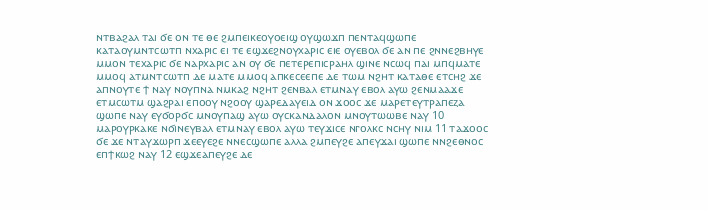ⲛⲧⲃⲁϩⲁⲗ ⲧⲁⲓ ϭⲉ ⲟⲛ ⲧⲉ ⲑⲉ ϩⲙⲡⲉⲓⲕⲉⲟⲩⲟⲉⲓϣ ⲟⲩϣⲱϫⲡ ⲡⲉⲛⲧⲁϥϣⲱⲡⲉ ⲕⲁⲧⲁⲟⲩⲙⲛⲧⲥⲱⲧⲡ ⲛⲭⲁⲣⲓⲥ ⲉⲓ ⲧⲉ ⲉϣϫⲉϩⲛⲟⲩⲭⲁⲣⲓⲥ ⲉⲓⲉ ⲟⲩⲉⲃⲟⲗ ϭⲉ ⲁⲛ ⲡⲉ ϩⲛⲛⲉϩⲃⲏⲩⲉ ⲙⲙⲟⲛ ⲧⲉⲭⲁⲣⲓⲥ ϭⲉ ⲛⲁⲣⲭⲁⲣⲓⲥ ⲁⲛ ⲟⲩ ϭⲉ ⲡⲉⲧⲉⲣⲉⲡⲓⲥⲣⲁⲏⲗ ϣⲓⲛⲉ ⲛⲥⲱϥ ⲡⲁⲓ ⲙⲡϥⲙⲁⲧⲉ ⲙⲙⲟϥ ⲁⲧⲙⲛⲧⲥⲱⲧⲡ ⲇⲉ ⲙⲁⲧⲉ ⲙⲙⲟϥ ⲁⲡⲕⲉⲥⲉⲉⲡⲉ ⲇⲉ ⲧⲱⲙ ⲛϩⲏⲧ ⲕⲁⲧⲁⲑⲉ ⲉⲧⲥⲏϩ ϫⲉ ⲁⲡⲛⲟⲩⲧⲉ ϯ ⲛⲁⲩ ⲛⲟⲩⲡⲛⲁ ⲛⲙⲕⲁϩ ⲛϩⲏⲧ ϩⲉⲛⲃⲁⲗ ⲉⲧⲙⲛⲁⲩ ⲉⲃⲟⲗ ⲁⲩⲱ ϩⲉⲛⲙⲁⲁϫⲉ ⲉⲧⲙⲥⲱⲧⲙ ϣⲁϩⲣⲁⲓ ⲉⲡⲟⲟⲩ ⲛϩⲟⲟⲩ ϣⲁⲣⲉⲇⲁⲩⲉⲓⲇ ⲟⲛ ϫⲟⲟⲥ ϫⲉ ⲙⲁⲣⲉⲧⲉⲩⲧⲣⲁⲡⲉⲍⲁ ϣⲱⲡⲉ ⲛⲁⲩ ⲉⲩϭⲟⲣϭⲥ ⲙⲛⲟⲩⲡⲁϣ ⲁⲩⲱ ⲟⲩⲥⲕⲁⲛⲇⲁⲗⲟⲛ ⲙⲛⲟⲩⲧⲱⲱⲃⲉ ⲛⲁⲩ 10 ⲙⲁⲣⲟⲩⲣⲕⲁⲕⲉ ⲛϭⲓⲛⲉⲩⲃⲁⲗ ⲉⲧⲙⲛⲁⲩ ⲉⲃⲟⲗ ⲁⲩⲱ ⲧⲉⲩϫⲓⲥⲉ ⲛⲅⲟⲗⲕⲥ ⲛⲥⲏⲩ ⲛⲓⲙ 11 ⲧⲁϫⲟⲟⲥ ϭⲉ ϫⲉ ⲛⲧⲁⲩϫⲱⲣⲡ ϫⲉⲉⲩⲉϩⲉ ⲛⲛⲉⲥϣⲱⲡⲉ ⲁⲗⲗⲁ ϩⲙⲡⲉⲩϩⲉ ⲁⲡⲉⲩϫⲁⲓ ϣⲱⲡⲉ ⲛⲛϩⲉⲑⲛⲟⲥ ⲉⲡϯⲕⲱϩ ⲛⲁⲩ 12 ⲉϣϫⲉⲁⲡⲉⲩϩⲉ ⲇⲉ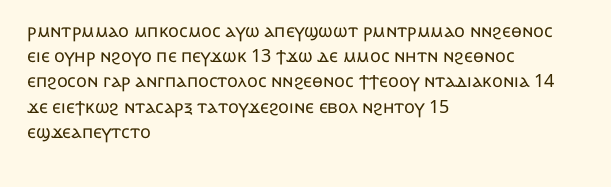ⲣⲙⲛⲧⲣⲙⲙⲁⲟ ⲙⲡⲕⲟⲥⲙⲟⲥ ⲁⲩⲱ ⲁⲡⲉⲩϣⲱⲱⲧ ⲣⲙⲛⲧⲣⲙⲙⲁⲟ ⲛⲛϩⲉⲑⲛⲟⲥ ⲉⲓⲉ ⲟⲩⲏⲣ ⲛϩⲟⲩⲟ ⲡⲉ ⲡⲉⲩϫⲱⲕ 13 ϯϫⲱ ⲇⲉ ⲙⲙⲟⲥ ⲛⲏⲧⲛ ⲛϩⲉⲑⲛⲟⲥ ⲉⲡϩⲟⲥⲟⲛ ⲅⲁⲣ ⲁⲛⲅⲡⲁⲡⲟⲥⲧⲟⲗⲟⲥ ⲛⲛϩⲉⲑⲛⲟⲥ ϯϯⲉⲟⲟⲩ ⲛⲧⲁⲇⲓⲁⲕⲟⲛⲓⲁ 14 ϫⲉ ⲉⲓⲉϯⲕⲱϩ ⲛⲧⲁⲥⲁⲣⲝ ⲧⲁⲧⲟⲩϫⲉϩⲟⲓⲛⲉ ⲉⲃⲟⲗ ⲛϩⲏⲧⲟⲩ 15 ⲉϣϫⲉⲁⲡⲉⲩⲧⲥⲧⲟ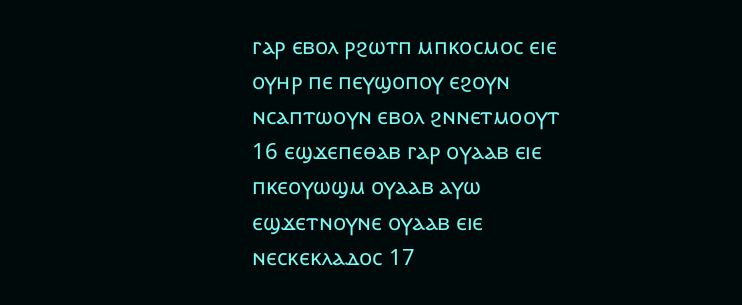ⲅⲁⲣ ⲉⲃⲟⲗ ⲣϩⲱⲧⲡ ⲙⲡⲕⲟⲥⲙⲟⲥ ⲉⲓⲉ ⲟⲩⲏⲣ ⲡⲉ ⲡⲉⲩϣⲟⲡⲟⲩ ⲉϩⲟⲩⲛ ⲛⲥⲁⲡⲧⲱⲟⲩⲛ ⲉⲃⲟⲗ ϩⲛⲛⲉⲧⲙⲟⲟⲩⲧ 16 ⲉϣϫⲉⲡⲉⲑⲁⲃ ⲅⲁⲣ ⲟⲩⲁⲁⲃ ⲉⲓⲉ ⲡⲕⲉⲟⲩⲱϣⲙ ⲟⲩⲁⲁⲃ ⲁⲩⲱ ⲉϣϫⲉⲧⲛⲟⲩⲛⲉ ⲟⲩⲁⲁⲃ ⲉⲓⲉ ⲛⲉⲥⲕⲉⲕⲗⲁⲇⲟⲥ 17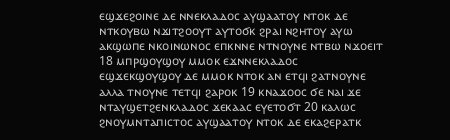ⲉϣϫⲉϩⲟⲓⲛⲉ ⲇⲉ ⲛⲛⲉⲕⲗⲁⲇⲟⲥ ⲁⲩϣⲁⲁⲧⲟⲩ ⲛⲧⲟⲕ ⲇⲉ ⲛⲧⲕⲟⲩⲃⲱ ⲛϫⲓⲧϩⲟⲟⲩⲧ ⲁⲩⲧⲟϭⲕ ϩⲣⲁⲓ ⲛϩⲏⲧⲟⲩ ⲁⲩⲱ ⲁⲕϣⲱⲡⲉ ⲛⲕⲟⲓⲛⲱⲛⲟⲥ ⲉⲡⲕⲛⲛⲉ ⲛⲧⲛⲟⲩⲛⲉ ⲛⲧⲃⲱ ⲛϫⲟⲉⲓⲧ 18 ⲙⲡⲣϣⲟⲩϣⲟⲩ ⲙⲙⲟⲕ ⲉϫⲛⲛⲉⲕⲗⲁⲇⲟⲥ ⲉϣϫⲉⲕϣⲟⲩϣⲟⲩ ⲇⲉ ⲙⲙⲟⲕ ⲛⲧⲟⲕ ⲁⲛ ⲉⲧϥⲓ ϩⲁⲧⲛⲟⲩⲛⲉ ⲁⲗⲗⲁ ⲧⲛⲟⲩⲛⲉ ⲧⲉⲧϥⲓ ϩⲁⲣⲟⲕ 19 ⲕⲛⲁϫⲟⲟⲥ ϭⲉ ⲛⲁⲓ ϫⲉ ⲛⲧⲁⲩϣⲉⲧϩⲉⲛⲕⲗⲁⲇⲟⲥ ϫⲉⲕⲁⲁⲥ ⲉⲩⲉⲧⲟϭⲧ 20 ⲕⲁⲗⲱⲥ ϩⲛⲟⲩⲙⲛⲧⲁⲡⲓⲥⲧⲟⲥ ⲁⲩϣⲁⲁⲧⲟⲩ ⲛⲧⲟⲕ ⲇⲉ ⲉⲕⲁϩⲉⲣⲁⲧⲕ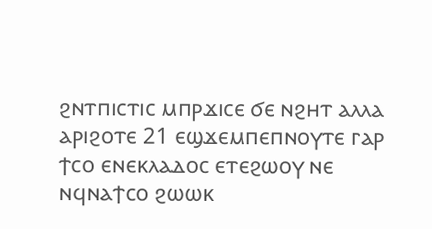ϩⲛⲧⲡⲓⲥⲧⲓⲥ ⲙⲡⲣϫⲓⲥⲉ ϭⲉ ⲛϩⲏⲧ ⲁⲗⲗⲁ ⲁⲣⲓϩⲟⲧⲉ 21 ⲉϣϫⲉⲙⲡⲉⲡⲛⲟⲩⲧⲉ ⲅⲁⲣ ϯⲥⲟ ⲉⲛⲉⲕⲗⲁⲇⲟⲥ ⲉⲧⲉϩⲱⲟⲩ ⲛⲉ ⲛϥⲛⲁϯⲥⲟ ϩⲱⲱⲕ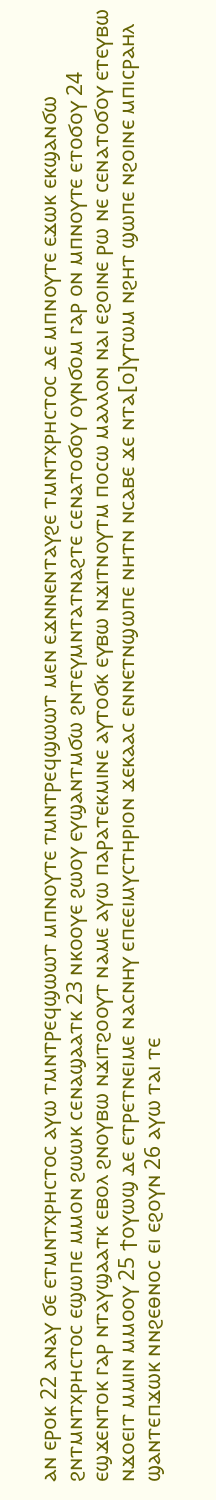ⲁⲛ ⲉⲣⲟⲕ 22 ⲁⲛⲁⲩ ϭⲉ ⲉⲧⲙⲛⲧⲭⲣⲏⲥⲧⲟⲥ ⲁⲩⲱ ⲧⲙⲛⲧⲣⲉϥϣⲱⲱⲧ ⲙⲡⲛⲟⲩⲧⲉ ⲧⲙⲛⲧⲣⲉϥϣⲱⲱⲧ ⲙⲉⲛ ⲉϫⲛⲛⲉⲛⲧⲁⲩϩⲉ ⲧⲙⲛⲧⲭⲣⲏⲥⲧⲟⲥ ⲇⲉ ⲙⲡⲛⲟⲩⲧⲉ ⲉϫⲱⲕ ⲉⲕϣⲁⲛϭⲱ ϩⲛⲧⲙⲛⲧⲭⲣⲏⲥⲧⲟⲥ ⲉϣⲱⲡⲉ ⲙⲙⲟⲛ ϩⲱⲱⲕ ⲥⲉⲛⲁϣⲁⲁⲧⲕ 23 ⲛⲕⲟⲟⲩⲉ ϩⲱⲟⲩ ⲉⲩϣⲁⲛⲧⲙϭⲱ ϩⲛⲧⲉⲩⲙⲛⲧⲁⲧⲛⲁϩⲧⲉ ⲥⲉⲛⲁⲧⲟϭⲟⲩ ⲟⲩⲛϭⲟⲙ ⲅⲁⲣ ⲟⲛ ⲙⲡⲛⲟⲩⲧⲉ ⲉⲧⲟϭⲟⲩ 24 ⲉϣϫⲉⲛⲧⲟⲕ ⲅⲁⲣ ⲛⲧⲁⲩϣⲁⲁⲧⲕ ⲉⲃⲟⲗ ϩⲛⲟⲩⲃⲱ ⲛϫⲓⲧϩⲟⲟⲩⲧ ⲛⲁⲙⲉ ⲁⲩⲱ ⲡⲁⲣⲁⲧⲉⲕⲙⲓⲛⲉ ⲁⲩⲧⲟϭⲕ ⲉⲩⲃⲱ ⲛϫⲓⲧⲛⲟⲩⲧⲙ ⲡⲟⲥⲱ ⲙⲁⲗⲗⲟⲛ ⲛⲁⲓ ⲉϩⲟⲓⲛⲉ ⲣⲱ ⲛⲉ ⲥⲉⲛⲁⲧⲟϭⲟⲩ ⲉⲧⲉⲩⲃⲱ ⲛϫⲟⲉⲓⲧ ⲙⲙⲓⲛ ⲙⲙⲟⲟⲩ 25 ϯⲟⲩⲱϣ ⲇⲉ ⲉⲧⲣⲉⲧⲛⲉⲓⲙⲉ ⲛⲁⲥⲛⲏⲩ ⲉⲡⲉⲉⲓⲙⲩⲥⲧⲏⲣⲓⲟⲛ ϫⲉⲕⲁⲁⲥ ⲉⲛⲛⲉⲧⲛϣⲱⲡⲉ ⲛⲏⲧⲛ ⲛⲥⲁⲃⲉ ϫⲉ ⲛⲧⲁ[ⲟ]ⲩⲧⲱⲙ ⲛϩⲏⲧ ϣⲱⲡⲉ ⲛϩⲟⲓⲛⲉ ⲙⲡⲓⲥⲣⲁⲏⲗ ϣⲁⲛⲧⲉⲡϫⲱⲕ ⲛⲛϩⲉⲑⲛⲟⲥ ⲉⲓ ⲉϩⲟⲩⲛ 26 ⲁⲩⲱ ⲧⲁⲓ ⲧⲉ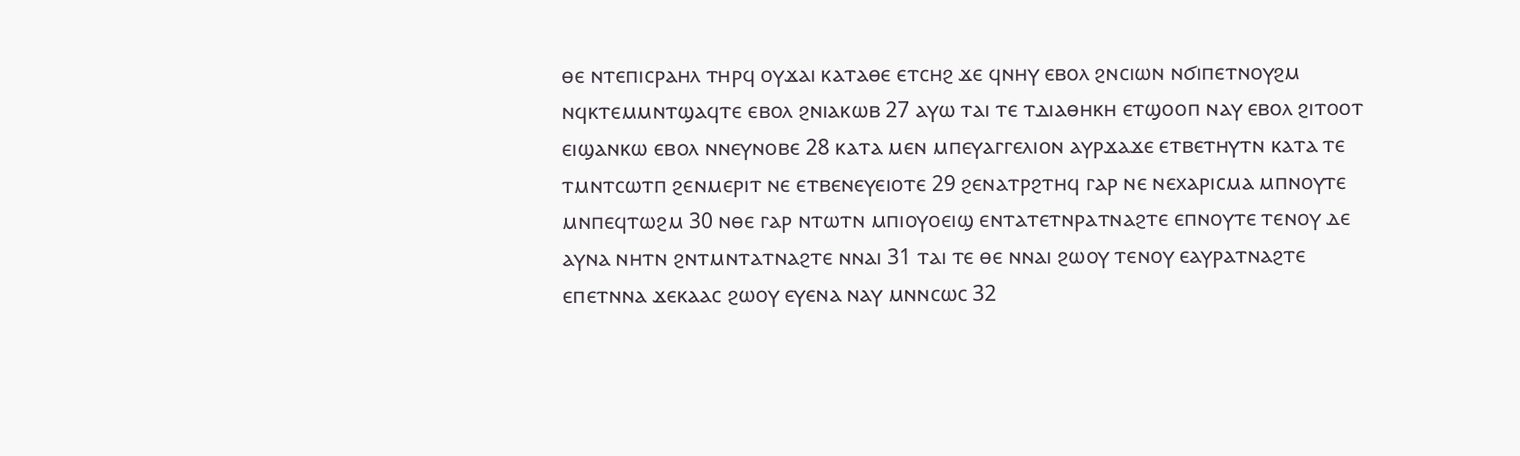ⲑⲉ ⲛⲧⲉⲡⲓⲥⲣⲁⲏⲗ ⲧⲏⲣϥ ⲟⲩϫⲁⲓ ⲕⲁⲧⲁⲑⲉ ⲉⲧⲥⲏϩ ϫⲉ ϥⲛⲏⲩ ⲉⲃⲟⲗ ϩⲛⲥⲓⲱⲛ ⲛϭⲓⲡⲉⲧⲛⲟⲩϩⲙ ⲛϥⲕⲧⲉⲙⲙⲛⲧϣⲁϥⲧⲉ ⲉⲃⲟⲗ ϩⲛⲓⲁⲕⲱⲃ 27 ⲁⲩⲱ ⲧⲁⲓ ⲧⲉ ⲧⲇⲓⲁⲑⲏⲕⲏ ⲉⲧϣⲟⲟⲡ ⲛⲁⲩ ⲉⲃⲟⲗ ϩⲓⲧⲟⲟⲧ ⲉⲓϣⲁⲛⲕⲱ ⲉⲃⲟⲗ ⲛⲛⲉⲩⲛⲟⲃⲉ 28 ⲕⲁⲧⲁ ⲙⲉⲛ ⲙⲡⲉⲩⲁⲅⲅⲉⲗⲓⲟⲛ ⲁⲩⲣϫⲁϫⲉ ⲉⲧⲃⲉⲧⲏⲩⲧⲛ ⲕⲁⲧⲁ ⲧⲉ ⲧⲙⲛⲧⲥⲱⲧⲡ ϩⲉⲛⲙⲉⲣⲓⲧ ⲛⲉ ⲉⲧⲃⲉⲛⲉⲩⲉⲓⲟⲧⲉ 29 ϩⲉⲛⲁⲧⲣϩⲧⲏϥ ⲅⲁⲣ ⲛⲉ ⲛⲉⲭⲁⲣⲓⲥⲙⲁ ⲙⲡⲛⲟⲩⲧⲉ ⲙⲛⲡⲉϥⲧⲱϩⲙ 30 ⲛⲑⲉ ⲅⲁⲣ ⲛⲧⲱⲧⲛ ⲙⲡⲓⲟⲩⲟⲉⲓϣ ⲉⲛⲧⲁⲧⲉⲧⲛⲣⲁⲧⲛⲁϩⲧⲉ ⲉⲡⲛⲟⲩⲧⲉ ⲧⲉⲛⲟⲩ ⲇⲉ ⲁⲩⲛⲁ ⲛⲏⲧⲛ ϩⲛⲧⲙⲛⲧⲁⲧⲛⲁϩⲧⲉ ⲛⲛⲁⲓ 31 ⲧⲁⲓ ⲧⲉ ⲑⲉ ⲛⲛⲁⲓ ϩⲱⲟⲩ ⲧⲉⲛⲟⲩ ⲉⲁⲩⲣⲁⲧⲛⲁϩⲧⲉ ⲉⲡⲉⲧⲛⲛⲁ ϫⲉⲕⲁⲁⲥ ϩⲱⲟⲩ ⲉⲩⲉⲛⲁ ⲛⲁⲩ ⲙⲛⲛⲥⲱⲥ 32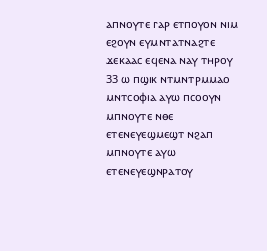ⲁⲡⲛⲟⲩⲧⲉ ⲅⲁⲣ ⲉⲧⲡⲟⲩⲟⲛ ⲛⲓⲙ ⲉϩⲟⲩⲛ ⲉⲩⲙⲛⲧⲁⲧⲛⲁϩⲧⲉ ϫⲉⲕⲁⲁⲥ ⲉϥⲉⲛⲁ ⲛⲁⲩ ⲧⲏⲣⲟⲩ 33 ⲱ ⲡϣⲓⲕ ⲛⲧⲙⲛⲧⲣⲙⲙⲁⲟ ⲙⲛⲧⲥⲟⲫⲓⲁ ⲁⲩⲱ ⲡⲥⲟⲟⲩⲛ ⲙⲡⲛⲟⲩⲧⲉ ⲛⲑⲉ ⲉⲧⲉⲛⲉⲩⲉϣⲙⲉϣⲧ ⲛϩⲁⲡ ⲙⲡⲛⲟⲩⲧⲉ ⲁⲩⲱ ⲉⲧⲉⲛⲉⲩⲉϣⲛⲣⲁⲧⲟⲩ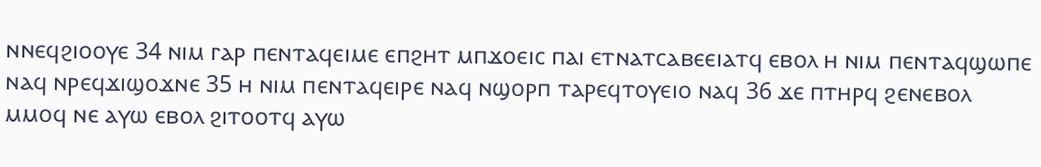ⲛⲛⲉϥϩⲓⲟⲟⲩⲉ 34 ⲛⲓⲙ ⲅⲁⲣ ⲡⲉⲛⲧⲁϥⲉⲓⲙⲉ ⲉⲡϩⲏⲧ ⲙⲡϫⲟⲉⲓⲥ ⲡⲁⲓ ⲉⲧⲛⲁⲧⲥⲁⲃⲉⲉⲓⲁⲧϥ ⲉⲃⲟⲗ ⲏ ⲛⲓⲙ ⲡⲉⲛⲧⲁϥϣⲱⲡⲉ ⲛⲁϥ ⲛⲣⲉϥϫⲓϣⲟϫⲛⲉ 35 ⲏ ⲛⲓⲙ ⲡⲉⲛⲧⲁϥⲉⲓⲣⲉ ⲛⲁϥ ⲛϣⲟⲣⲡ ⲧⲁⲣⲉϥⲧⲟⲩⲉⲓⲟ ⲛⲁϥ 36 ϫⲉ ⲡⲧⲏⲣϥ ϩⲉⲛⲉⲃⲟⲗ ⲙⲙⲟϥ ⲛⲉ ⲁⲩⲱ ⲉⲃⲟⲗ ϩⲓⲧⲟⲟⲧϥ ⲁⲩⲱ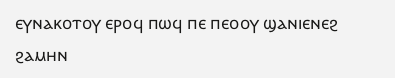ⲉⲩⲛⲁⲕⲟⲧⲟⲩ ⲉⲣⲟϥ ⲡⲱϥ ⲡⲉ ⲡⲉⲟⲟⲩ ϣⲁⲛⲓⲉⲛⲉϩ ϩⲁⲙⲏⲛ